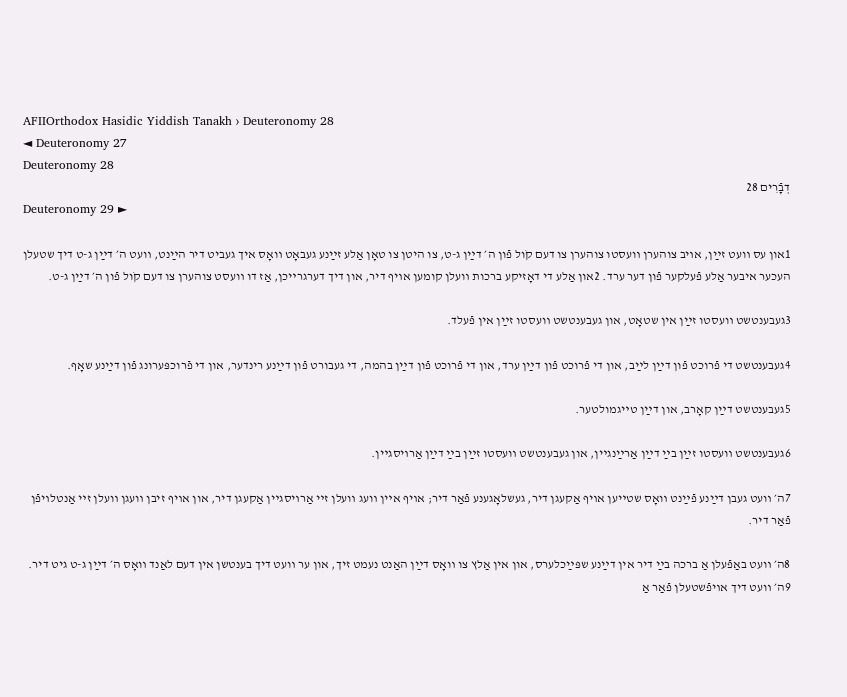AFIIOrthodox Hasidic Yiddish Tanakh › Deuteronomy 28
◄ Deuteronomy 27
Deuteronomy 28
דְבָֿרִים 28
Deuteronomy 29 ►

1און עס װעט זײַן, אױב צוהערן װעסטו צוהערן צו דעם קֹול פֿון ה׳ דײַן ג-ט, צו היטן צו טאָן אַלע זײַנע געבאָט װאָס איך געביט דיר הײַנט, װעט ה׳ דײַן ג-ט דיך שטעלן העכער איבער אַלע פֿעלקער פֿון דער ערד. 2און אַלע די דאָזיקע ברכות װעלן קומען אױף דיר, און דיך דערגרײכן, אַז דו װעסט צוהערן צו דעם קֹול פֿון ה׳ דײַן ג-ט.

3געבענטשט װעסטו זײַן אין שטאָט, און געבענטשט װעסטו זײַן אין פֿעלד.

4געבענטשט די פֿרוכט פֿון דײַן לײַב, און די פֿרוכט פֿון דײַן ערד, און די פֿרוכט פֿון דײַן בהמה, די געבורט פֿון דײַנע רינדער, און די פֿרוכפּערונג פֿון דײַנע שאָף.

5געבענטשט דײַן קאָרב, און דײַן טײגמולטער.

6געבענטשט װעסטו זײַן בײַ דײַן אַרײַנגײן, און געבענטשט װעסטו זײַן בײַ דײַן אַרױסגײן.

7ה׳ װעט געבן דײַנע פֿײַנט װאָס שטײען אױף אַקעגן דיר, געשלאָגענע פֿאַר דיר; אױף אײן װעג װעלן זײ אַרױסגײן אַקעגן דיר, און אױף זיבן װעגן װעלן זײ אַנטלױפֿן פֿאַר דיר.

8ה׳ װעט באַפֿעלן אַ ברכה בײַ דיר אין דײַנע שפּײַכלערס, און אין אַלץ צו װאָס דײַן האַנט נעמט זיך, און ער װעט דיך בענטשן אין דעם לאַנד װאָס ה׳ דײַן ג-ט גיט דיר. 9ה׳ װעט דיך אױפֿשטעלן פֿאַר אַ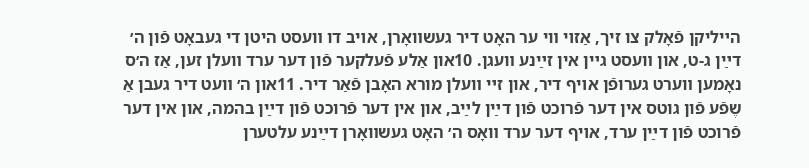הײליקן פֿאָלק צו זיך, אַזױ װי ער האָט דיר געשװאָרן, אױב דו װעסט היטן די געבאָט פֿון ה׳ דײַן ג-ט, און װעסט גײן אין זײַנע װעגן. 10און אַלע פֿעלקער פֿון דער ערד װעלן זען, אַז ה׳ס נאָמען װערט גערופֿן אױף דיר, און זײ װעלן מורא האָבן פֿאַר דיר. 11און ה׳ װעט דיר געבן אַ שֶפֿע פֿון גוטס אין דער פֿרוכט פֿון דײַן לײַב, און אין דער פֿרוכט פֿון דײַן בהמה, און אין דער פֿרוכט פֿון דײַן ערד, אױף דער ערד װאָס ה׳ האָט געשװאָרן דײַנע עלטערן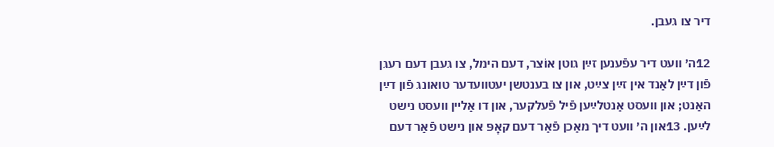דיר צו געבן.

12ה׳ װעט דיר עפֿענען זײַן גוטן אוֹצר, דעם הימל, צו געבן דעם רעגן פֿון דײַן לאַנד אין זײַן צײַט, און צו בענטשן יעטװעדער טואונג פֿון דײַן האַנט; און װעסט אַנטלײַען פֿיל פֿעלקער, און דו אַלײן װעסט נישט לײַען. 13און ה׳ װעט דיך מאַכן פֿאַר דעם קאָפּ און נישט פֿאַר דעם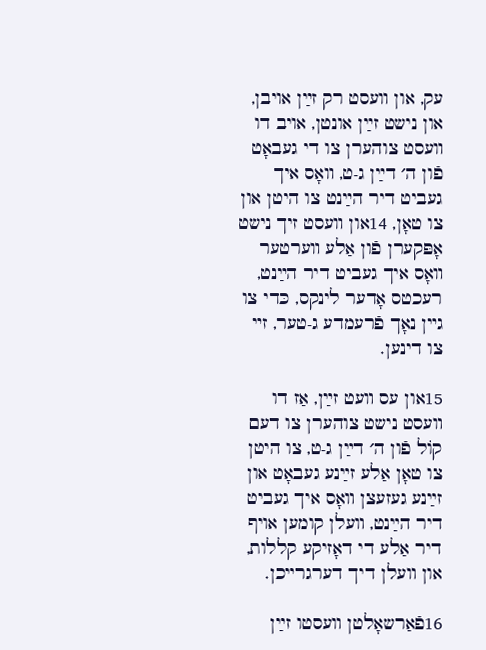עק, און װעסט רק זײַן אױבן, און נישט זײַן אונטן, אױב דו װעסט צוהערן צו די געבאָט פֿון ה׳ דײַן ג-ט, װאָס איך געביט דיר הײַנט צו היטן און צו טאָן, 14און װעסט זיך נישט אָפּקערן פֿון אַלע װערטער װאָס איך געביט דיר הײַנט, רעכטס אָדער לינקס, כּדי צו גײן נאָך פֿרעמדע ג‑טער, זײ צו דינען.

15און עס װעט זײַן, אַז דו װעסט נישט צוהערן צו דעם קֹול פֿון ה׳ דײַן ג-ט, צו היטן צו טאָן אַלע זײַנע געבאָט און זײַנע געזעצן װאָס איך געביט דיר הײַנט, װעלן קומען אױף דיר אַלע די דאָזיקע קללות, און װעלן דיך דערגרײכן.

16פֿאַרשאָלטן װעסטו זײַן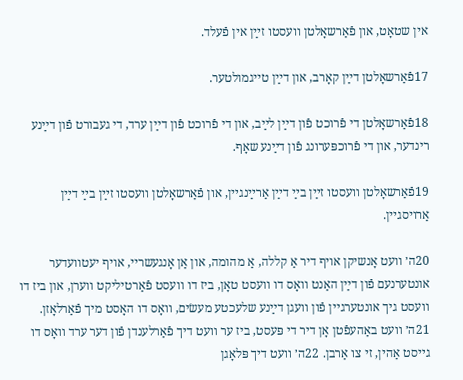אין שטאָט, און פֿאַרשאָלטן װעסטו זײַן אין פֿעלד.

17פֿאַרשאָלטן דײַן קאָרב, און דײַן טײגמולטער.

18פֿאַרשאָלטן די פֿרוכט פֿון דײַן לײַב, און די פֿרוכט פֿון דײַן ערד, די געבורט פֿון דײַנע רינדער, און די פֿרוכפּערונג פֿון דײַנע שאָף.

19פֿאַרשאָלטן װעסטו זײַן בײַ דײַן אַרײַנגײן, און פֿאַרשאָלטן װעסטו זײַן בײַ דײַן אַרױסגײן.

20ה׳ װעט אָנשיקן אױף דיר אַ קללה, אַ מהומה, און אַן אָנגעשרײ, אױף יעטװעדער אונטערנעם פֿון דײַן האַנט װאָס דו װעסט טאָן, ביז דו װעסט פֿאַרטיליקט װערן, און ביז דו װעסט גיך אונטערגײן פֿון װעגן דײַנע שלעכטע מעשׂים, װאָס דו האָסט מיך פֿאַרלאָזן. 21ה׳ װעט באַהעפֿטן אָן דיר די פּעסט, ביז ער װעט דיך פֿאַרלענדן פֿון דער ערד װאָס דו גײסט אַהין, זי צו אַרבן. 22ה׳ װעט דיך פּלאָגן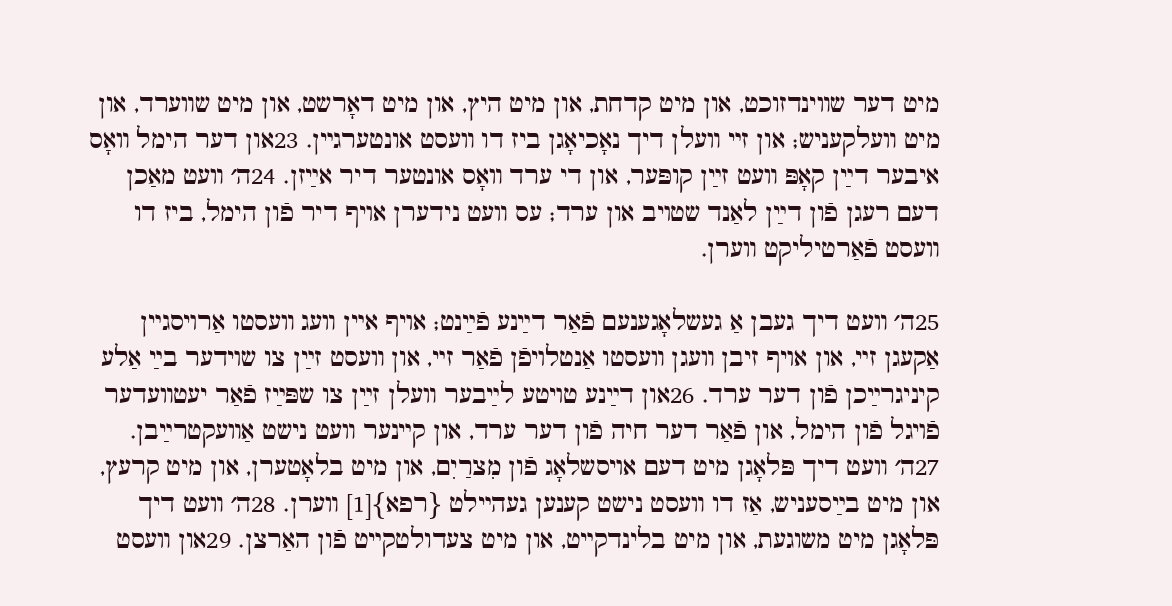מיט דער שװינדזוכט, און מיט קדחת, און מיט היץ, און מיט דאָרשט, און מיט שװערד, און מיט װעלקעניש; און זײ װעלן דיך נאָכיאָגן ביז דו װעסט אונטערגײן. 23און דער הימל װאָס איבער דײַן קאָפּ װעט זײַן קופּער, און די ערד װאָס אונטער דיר אײַזן. 24ה׳ װעט מאַכן דעם רעגן פֿון דײַן לאַנד שטױב און ערד; עס װעט נידערן אױף דיר פֿון הימל, ביז דו װעסט פֿאַרטיליקט װערן.

25ה׳ װעט דיך געבן אַ געשלאָגענעם פֿאַר דײַנע פֿײַנט; אױף אײן װעג װעסטו אַרױסגײן אַקעגן זײ, און אױף זיבן װעגן װעסטו אַנטלױפֿן פֿאַר זײ, און װעסט זײַן צו שױדער בײַ אַלע קיניגרײַכן פֿון דער ערד. 26און דײַנע טױטע לײַבער װעלן זײַן צו שפּײַז פֿאַר יעטװעדער פֿױגל פֿון הימל, און פֿאַר דער חיה פֿון דער ערד, און קײנער װעט נישט אַװעקטרײַבן. 27ה׳ װעט דיך פּלאָגן מיט דעם אױסשלאָג פֿון מִצרַיִם, און מיט בלאָטערן, און מיט קרעץ, און מיט בײַסעניש, אַז דו װעסט נישט קענען געהײלט {רפא}[1] װערן. 28ה׳ װעט דיך פּלאָגן מיט משוגעת, און מיט בלינדקײט, און מיט צעדולטקײט פֿון האַרצן. 29און װעסט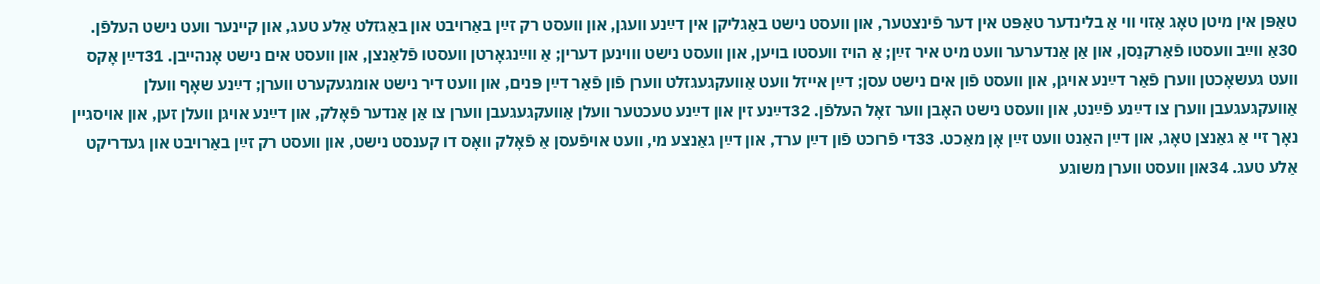טאַפּן אין מיטן טאָג אַזױ װי אַ בלינדער טאַפּט אין דער פֿינצטער, און װעסט נישט באַגליקן אין דײַנע װעגן, און װעסט רק זײַן באַרױבט און באַגזלט אַלע טעג, און קײנער װעט נישט העלפֿן. 30אַ װײַב װעסטו פֿאַרקנַסן, און אַן אַנדערער װעט מיט איר זײַן; אַ הױז װעסטו בױען, און װעסט נישט װױנען דערין; אַ װײַנגאָרטן װעסטו פֿלאַנצן, און װעסט אים נישט אָנהײבן. 31דײַן אָקס װעט געשאָכטן װערן פֿאַר דײַנע אױגן, און װעסט פֿון אים נישט עסן; דײַן אײזל װעט אַװעקגעגזלט װערן פֿון פֿאַר דײַן פּנים, און װעט דיר נישט אומגעקערט װערן; דײַנע שאָף װעלן אַװעקגעגעבן װערן צו דײַנע פֿײַנט, און װעסט נישט האָבן װער זאָל העלפֿן. 32דײַנע זין און דײַנע טעכטער װעלן אַװעקגעגעבן װערן צו אַן אַנדער פֿאָלק, און דײַנע אױגן װעלן זען, און אױסגײן נאָך זײ אַ גאַנצן טאָג, און דײַן האַנט װעט זײַן אָן מאַכט. 33די פֿרוכט פֿון דײַן ערד, און דײַן גאַנצע מי, װעט אױפֿעסן אַ פֿאָלק װאָס דו קענסט נישט, און װעסט רק זײַן באַרױבט און געדריקט אַלע טעג. 34און װעסט װערן משוגע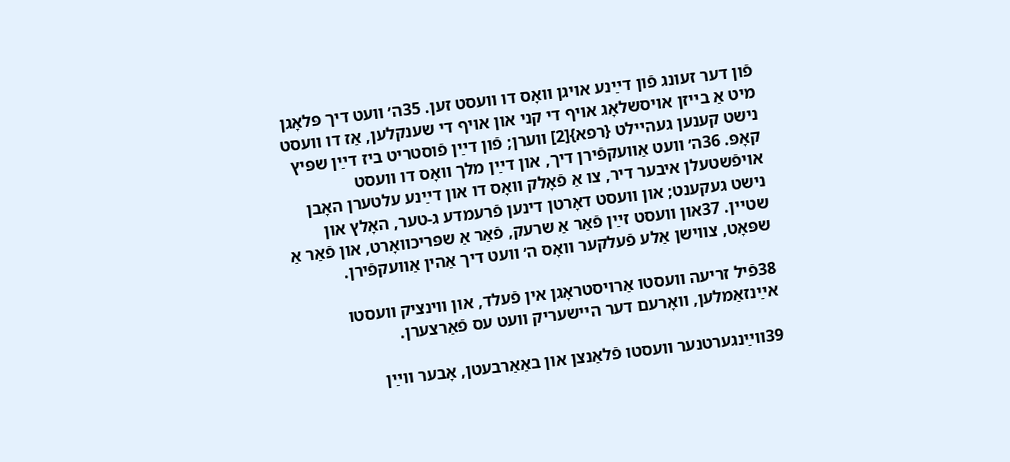פֿון דער זעונג פֿון דײַנע אױגן װאָס דו װעסט זען. 35ה׳ װעט דיך פּלאָגן מיט אַ בײזן אױסשלאָג אױף די קני און אױף די שענקלען, אַז דו װעסט נישט קענען געהײלט {רפא}[2] װערן; פֿון דײַן פֿוסטריט ביז דײַן שפּיץ קאָפּ. 36ה׳ װעט אַװעקפֿירן דיך, און דײַן מלך װאָס דו װעסט אױפֿשטעלן איבער דיר, צו אַ פֿאָלק װאָס דו און דײַנע עלטערן האָבן נישט געקענט; און װעסט דאָרטן דינען פֿרעמדע ג‑טער, האָלץ און שטײן. 37און װעסט זײַן פֿאַר אַ שרעק, פֿאַר אַ שפּריכװאָרט, און פֿאַר אַ שפּאָט, צװישן אַלע פֿעלקער װאָס ה׳ װעט דיך אַהין אַװעקפֿירן.

38פֿיל זריעה װעסטו אַרױסטראָגן אין פֿעלד, און װינציק װעסטו אײַנזאַמלען, װאָרעם דער הײשעריק װעט עס פֿאַרצערן.

39װײַנגערטנער װעסטו פֿלאַנצן און באַאַרבעטן, אָבער װײַן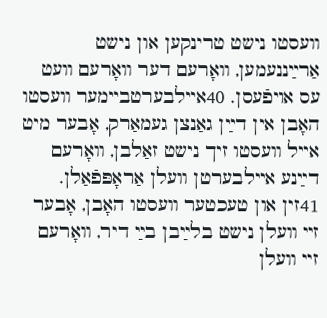װעסטו נישט טרינקען און נישט אַרײַננעמען, װאָרעם דער װאָרעם װעט עס אױפֿעסן. 40אײלבערטבײמער װעסטו האָבן אין דײַן גאַנצן געמאַרק, אָבער מיט אײל װעסטו זיך נישט זאַלבן, װאָרעם דײַנע אײלבערטן װעלן אַראָפּפֿאַלן. 41זין און טעכטער װעסטו האָבן, אָבער זײ װעלן נישט בלײַבן בײַ דיר, װאָרעם זײ װעלן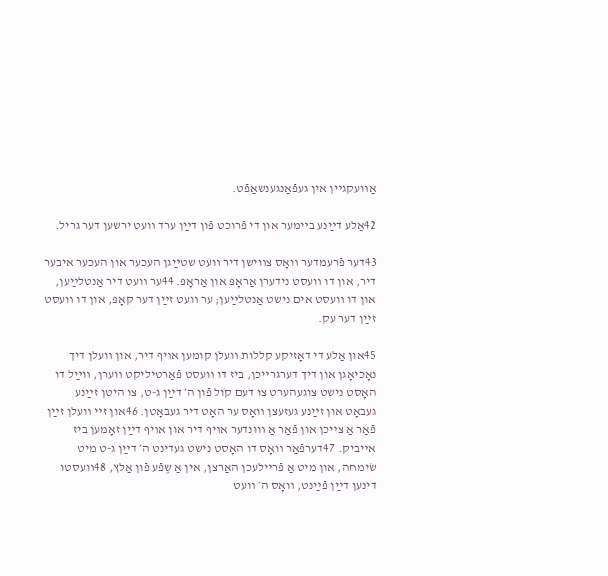אַװעקגײן אין געפֿאַנגענשאַפֿט.

42אַלע דײַנע בײמער און די פֿרוכט פֿון דײַן ערד װעט ירשען דער גריל.

43דער פֿרעמדער װאָס צװישן דיר װעט שטײַגן העכער און העכער איבער דיר, און דו װעסט נידערן אַראָפּ און אַראָפּ. 44ער װעט דיר אַנטלײַען, און דו װעסט אים נישט אַנטלײַען; ער װעט זײַן דער קאָפּ, און דו װעסט זײַן דער עק.

45און אַלע די דאָזיקע קללות װעלן קומען אױף דיר, און װעלן דיך נאָכיאָגן און דיך דערגרײכן, ביז דו װעסט פֿאַרטיליקט װערן, װײַל דו האָסט נישט צוגעהערט צו דעם קֹול פֿון ה׳ דײַן ג-ט, צו היטן זײַנע געבאָט און זײַנע געזעצן װאָס ער האָט דיר געבאָטן. 46און זײ װעלן זײַן פֿאַר אַ צײכן און פֿאַר אַ װוּנדער אױף דיר און אױף דײַן זאָמען ביז אײביק. 47דערפֿאַר װאָס דו האָסט נישט געדינט ה׳ דײַן ג-ט מיט שׂימחה, און מיט אַ פֿרײלעכן האַרצן, אין אַ שֶפֿע פֿון אַלץ, 48װעסטו דינען דײַן פֿײַנט, װאָס ה׳ װעט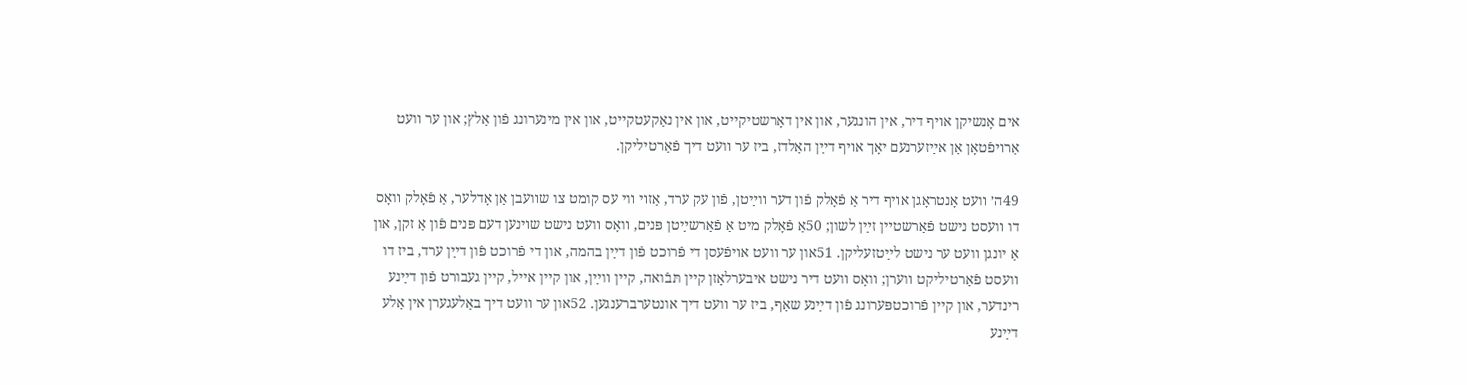אים אָנשיקן אױף דיר, אין הונגער, און אין דאָרשטיקײט, און אין נאַקעטקײט, און אין מינערונג פֿון אַלץ; און ער װעט אַרױפֿטאָן אַן אײַזערנעם יאָך אױף דײַן האַלדז, ביז ער װעט דיך פֿאַרטיליקן.

49ה׳ װעט אָנטראָגן אױף דיר אַ פֿאָלק פֿון דער װײַטן, פֿון עק ערד, אַזױ װי עס קומט צו שװעבן אַן אָדלער, אַ פֿאָלק װאָס דו װעסט נישט פֿאַרשטײן זײַן לשון; 50אַ פֿאָלק מיט אַ פֿאַרשײַטן פּנים, װאָס װעט נישט שױנען דעם פּנים פֿון אַ זקן, און אַ יונגן װעט ער נישט לײַטזעליקן. 51און ער װעט אױפֿעסן די פֿרוכט פֿון דײַן בהמה, און די פֿרוכט פֿון דײַן ערד, ביז דו װעסט פֿאַרטיליקט װערן; װאָס װעט דיר נישט איבערלאָזן קײן תּבֿואה, קײן װײַן, און קײן אײל, קײן געבורט פֿון דײַנע רינדער, און קײן פֿרוכטפּערונג פֿון דײַנע שאַף, ביז ער װעט דיך אונטערברענגען. 52און ער װעט דיך באַלעגערן אין אַלע דײַנע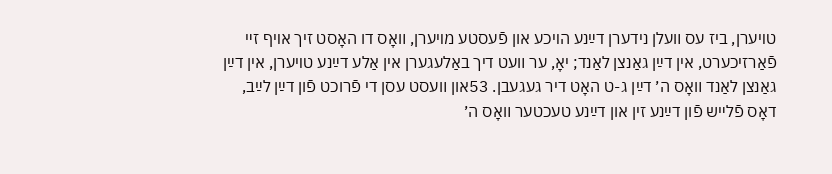טױערן, ביז עס װעלן נידערן דײַנע הױכע און פֿעסטע מױערן, װאָס דו האָסט זיך אױף זײ פֿאַרזיכערט, אין דײַן גאַנצן לאַנד; יאָ, ער װעט דיך באַלעגערן אין אַלע דײַנע טױערן, אין דײַן גאַנצן לאַנד װאָס ה׳ דײַן ג-ט האָט דיר געגעבן. 53און װעסט עסן די פֿרוכט פֿון דײַן לײַב, דאָס פֿלײש פֿון דײַנע זין און דײַנע טעכטער װאָס ה׳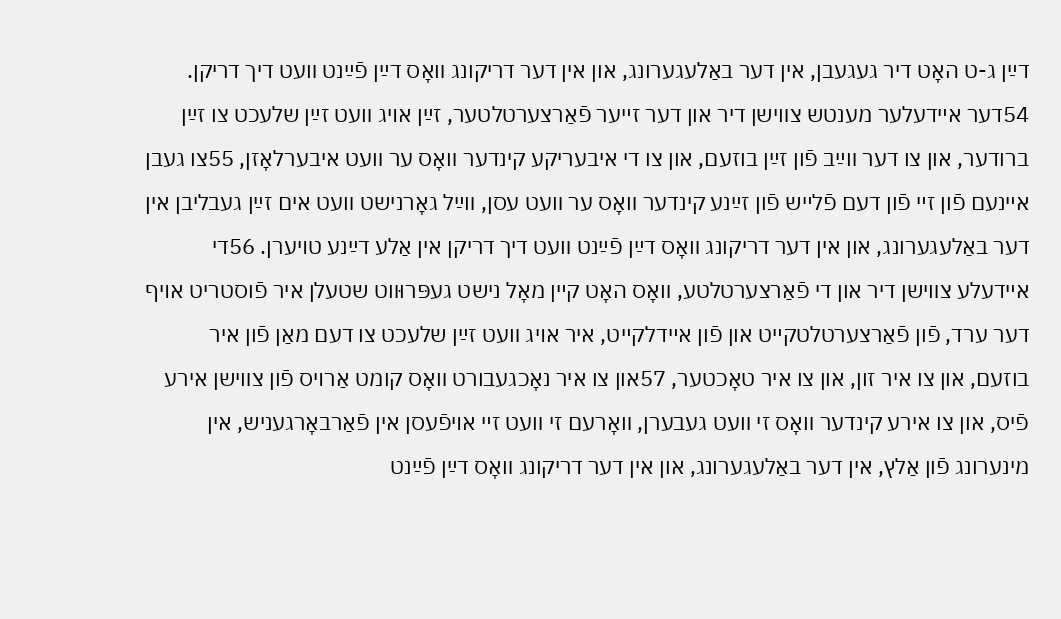דײַן ג-ט האָט דיר געגעבן, אין דער באַלעגערונג, און אין דער דריקונג װאָס דײַן פֿײַנט װעט דיך דריקן. 54דער אײדעלער מענטש צװישן דיר און דער זײער פֿאַרצערטלטער, זײַן אױג װעט זײַן שלעכט צו זײַן ברודער, און צו דער װײַב פֿון זײַן בוזעם, און צו די איבעריקע קינדער װאָס ער װעט איבערלאָזן, 55צו געבן אײנעם פֿון זײ פֿון דעם פֿלײש פֿון זײַנע קינדער װאָס ער װעט עסן, װײַל גאָרנישט װעט אים זײַן געבליבן אין דער באַלעגערונג, און אין דער דריקונג װאָס דײַן פֿײַנט װעט דיך דריקן אין אַלע דײַנע טױערן. 56די אײדעלע צװישן דיר און די פֿאַרצערטלטע, װאָס האָט קײן מאָל נישט געפּרוּװט שטעלן איר פֿוסטריט אױף דער ערד, פֿון פֿאַרצערטלטקײט און פֿון אײדלקײט, איר אױג װעט זײַן שלעכט צו דעם מאַן פֿון איר בוזעם, און צו איר זון, און צו איר טאָכטער, 57און צו איר נאָכגעבורט װאָס קומט אַרױס פֿון צװישן אירע פֿיס, און צו אירע קינדער װאָס זי װעט געבערן, װאָרעם זי װעט זײ אױפֿעסן אין פֿאַרבאָרגעניש, אין מינערונג פֿון אַלץ, אין דער באַלעגערונג, און אין דער דריקונג װאָס דײַן פֿײַנט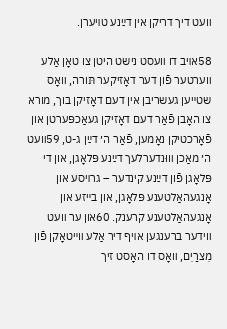װעט דיך דריקן אין דײַנע טױערן.

58אױב דו װעסט נישט היטן צו טאָן אַלע װערטער פֿון דער דאָזיקער תּורה, װאָס שטײען געשריבן אין דעם דאָזיקן בוך, מורא צו האָבן פֿאַר דעם דאָזיקן געאַכפּערטן און פֿאָרכטיקן נאָמען, פֿאַר ה׳ דײַן ג-ט, 59װעט ה׳ מאַכן װוּנדערלעך דײַנע פּלאָגן, און די פּלאָגן פֿון דײַנע קינדער – גרױסע און אָנגעהאַלטענע פּלאָגן, און בײזע און אָנגעהאַלטענע קרענק. 60און ער װעט װידער ברענגען אױף דיר אַלע װײטאָקן פֿון מִצרַיִם, װאָס דו האָסט זיך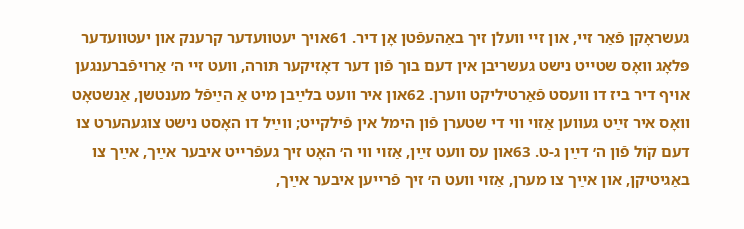געשראָקן פֿאַר זײ, און זײ װעלן זיך באַהעפֿטן אָן דיר. 61אױך יעטװעדער קרענק און יעטװעדער פּלאָג װאָס שטײט נישט געשריבן אין דעם בוך פֿון דער דאָזיקער תּורה, װעט זײ ה׳ אַרױפֿברענגען אױף דיר ביז דו װעסט פֿאַרטיליקט װערן. 62און איר װעט בלײַבן מיט אַ הײַפֿל מענטשן, אַנשטאָט װאָס איר זײַט געװען אַזױ װי די שטערן פֿון הימל אין פֿילקײט; װײַל דו האָסט נישט צוגעהערט צו דעם קֹול פֿון ה׳ דײַן ג-ט. 63און עס װעט זײַן, אַזױ װי ה׳ האָט זיך געפֿרײט איבער אײַך, אײַך צו באַגיטיקן, און אײַך צו מערן, אַזױ װעט ה׳ זיך פֿרײען איבער אײַך,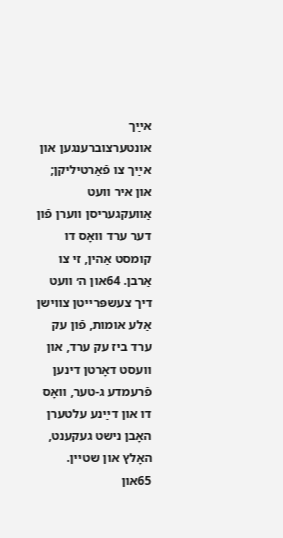אײַך אונטערצוברענגען און אײַך צו פֿאַרטיליקן; און איר װעט אַװעקגעריסן װערן פֿון דער ערד װאָס דו קומסט אַהין, זי צו אַרבן. 64און ה׳ װעט דיך צעשפּרײטן צװישן אַלע אומות, פֿון עק ערד ביז עק ערד, און װעסט דאָרטן דינען פֿרעמדע ג‑טער, װאָס דו און דײַנע עלטערן האָבן נישט געקענט, האָלץ און שטײן. 65און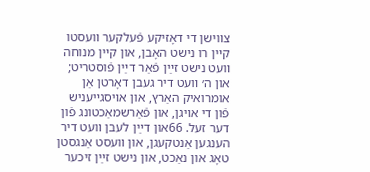צװישן די דאָזיקע פֿעלקער װעסטו קײן רו נישט האָבן, און קײן מנוחה װעט נישט זײַן פֿאַר דײַן פֿוסטריט; און ה׳ װעט דיר געבן דאָרטן אַן אומרואיק האַרץ, און אױסגײעניש פֿון די אױגן, און פֿאַרשמאַכטונג פֿון דער זעל. 66און דײַן לעבן װעט דיר הענגען אַנטקעגן, און װעסט אַנגסטן טאָג און נאַכט, און נישט זײַן זיכער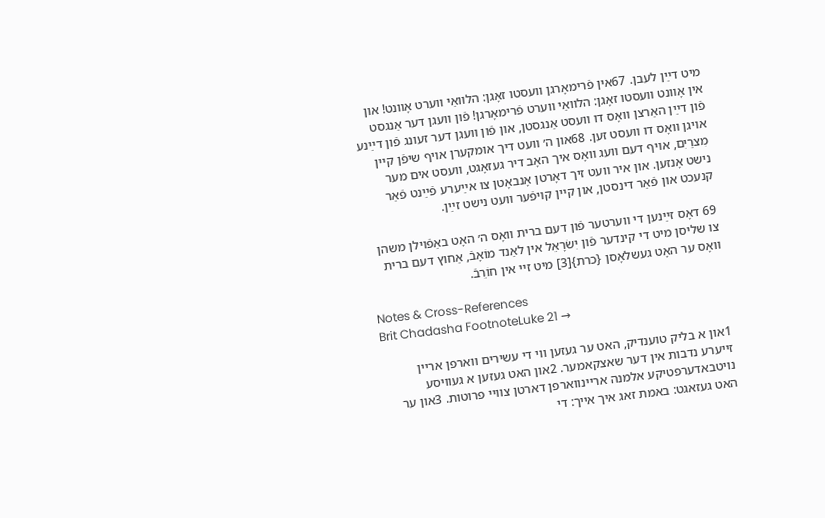מיט דײַן לעבן. 67אין פֿרימאָרגן װעסטו זאָגן: הלװאַי װערט אָװנט! און אין אָװנט װעסטו זאָגן: הלװאַי װערט פֿרימאָרגן! פֿון װעגן דער אַנגסט פֿון דײַן האַרצן װאָס דו װעסט אַנגסטן, און פֿון װעגן דער זעונג פֿון דײַנע אױגן װאָס דו װעסט זען. 68און ה׳ װעט דיך אומקערן אױף שיפֿן קײן מִצרַיִם, אױף דעם װעג װאָס איך האָב דיר געזאָגט, װעסט אים מער נישט אָנזען. און איר װעט זיך דאָרטן אָנבאָטן צו אײַערע פֿײַנט פֿאַר קנעכט און פֿאַר דינסטן, און קײן קױפֿער װעט נישט זײַן.

69 דאָס זײַנען די װערטער פֿון דעם ברית װאָס ה׳ האָט באַפֿױלן משהן צו שליסן מיט די קינדער פֿון יִשׂרָאֵל אין לאַנד מוֹאָבֿ, אַחוץ דעם ברית װאָס ער האָט געשלאָסן {כרת}[3] מיט זײ אין חוֹרֵבֿ.

Notes & Cross-References
Brit Chadasha FootnoteLuke 21 →

1און א בליק טוענדיק, האט ער געזען ווי די עשירים ווארפן אריין זייערע נדבות אין דער שאצקאמער. 2און האט געזען א געוויסע נויטבאדערפטיקע אלמנה אריינווארפן דארטן צוויי פרוטות. 3און ער האט געזאגט: באמת זאג איך אייך: די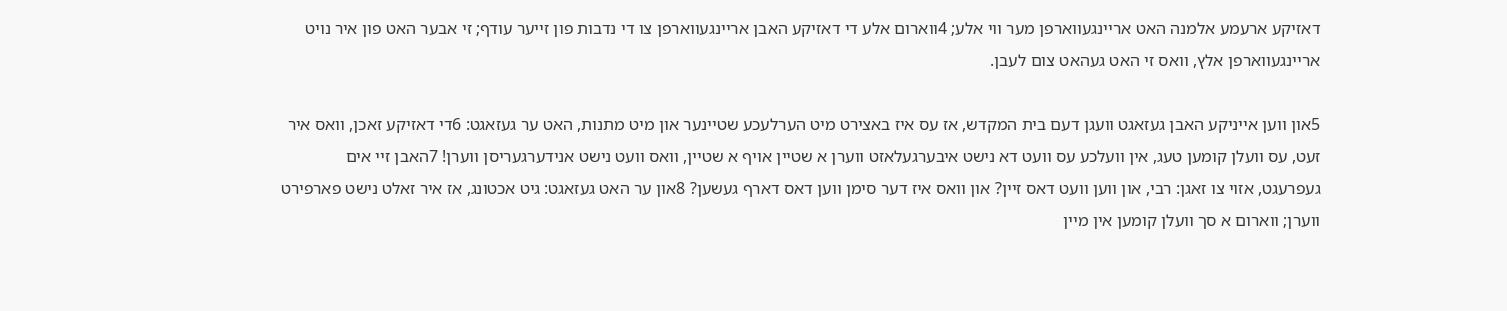דאזיקע ארעמע אלמנה האט אריינגעווארפן מער ווי אלע; 4ווארום אלע די דאזיקע האבן אריינגעווארפן צו די נדבות פון זייער עודף; זי אבער האט פון איר נויט אריינגעווארפן אלץ, וואס זי האט געהאט צום לעבן.

5און ווען אייניקע האבן געזאגט וועגן דעם בית המקדש, אז עס איז באצירט מיט הערלעכע שטיינער און מיט מתנות, האט ער געזאגט: 6די דאזיקע זאכן, וואס איר זעט, עס וועלן קומען טעג, אין וועלכע עס וועט דא נישט איבערגעלאזט ווערן א שטיין אויף א שטיין, וואס וועט נישט אנידערגעריסן ווערן! 7האבן זיי אים געפרעגט, אזוי צו זאגן: רבי, און ווען וועט דאס זיין? און וואס איז דער סימן ווען דאס דארף געשען? 8און ער האט געזאגט: גיט אכטונג, אז איר זאלט נישט פארפירט ווערן; ווארום א סך וועלן קומען אין מיין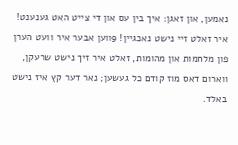נאמען, און זאגן: איך בין עס און די צייט האט גענענט! איר זאלט זיי נישט נאכגיין! 9ווען אבער איר וועט הערן פון מלחמות און מהומות, זאלט איר זיך נישט שרעקן, ווארום דאס מוז קודם כל געשען; נאר דער קץ איז נישט באלד.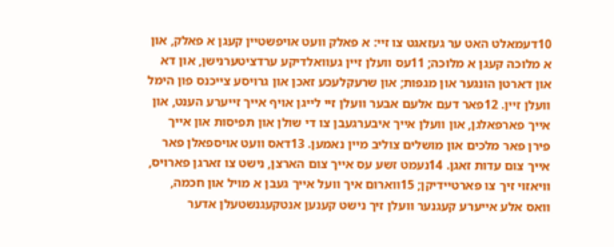10דעמאלט האט ער געזאגט צו זיי: א פאלק וועט אויפשטיין קעגן א פאלק, און א מלוכה קעגן א מלוכה; 11עס וועלן זיין געוואלדיקע ערדציטערנישן, און דא און דארטן הונגער און מגפות; און שרעקלעכע זאכן און גרויסע צייכנס פון הימל וועלן זיין. 12פאר דעם אלעם אבער וועלן זיי לייגן אויף אייך זייערע הענט, און אייך פארפאלגן, און וועלן אייך איבערגעבן צו די שולן און תפיסות און אייך פירן פאר מלכים און מושלים צוליב מיין נאמען. 13דאס וועט אויספאלן פאר אייך צום עדות זאגן. 14נעמט זשע עס אייך צום הארצן, נישט צו זארגן פארויס, וויאזוי זיך צו פארטיידיקן; 15ווארום איך וועל אייך געבן א מויל און חכמה, וואס אלע אייערע קעגנער וועלן זיך נישט קענען אנטקעגנשטעלן אדער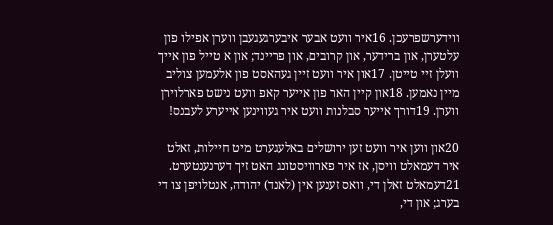ווידערשפרעכן. 16איר וועט אבער איבערגעגעבן ווערן אפילו פון עלטערן, און ברידער, און קרובים, און פריינד; און א טייל פון אייך וועלן זיי טייטן. 17און איר וועט זיין געהאסט פון אלעמען צוליב מיין נאמען. 18און קיין האר פון אייער קאפ וועט נישט פארלוירן ווערן. 19דורך אייער סבלנות וועט איר געווינען אייערע לעבנס!

20און ווען איר וועט זען ירושלים באלעגערט מיט חיילות, זאלט איר דעמאלט וויסן, אז איר פארוויסטונג האט זיך דערנענטערט. 21דעמאלט זאלן די, וואס זענען אין (לאנד) יהודה, אנטלויפן צו די בערג; און די,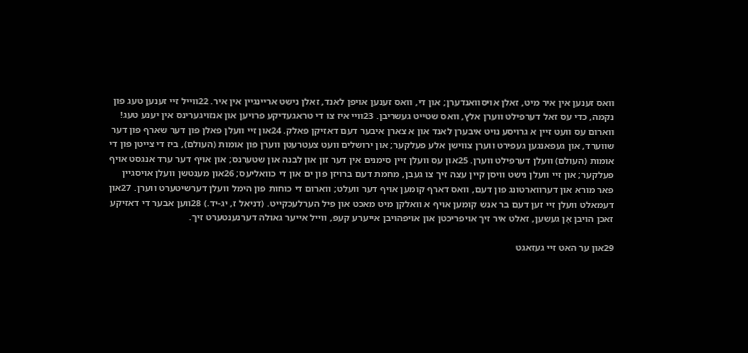וואס זענען אין איר מיט, זאלן אויסוואנדערן; און די, וואס זענען אויפן לאנד, זאלן נישט אריינגיין אין איר. 22ווייל זיי זענען טעג פון נקמה, כדי עס זאל דערפילט ווערן אלץ, וואס שטייט געשריבן. 23וויי איז צו די טראגעדיקע פרויען און אנזויגערינס אין יענע טעג! ווארום עס וועט זיין א גרויסע נויט איבערן לאנד און א צארן איבער דעם דאזיקן פאלק. 24און זיי וועלן פאלן פון דער שארף פון דער שווערד, און געפאנגען געפירט ווערן צווישן אלע פעלקער; און ירושלים וועט צעטרעטן ווערן פון אומות (העולם), ביז די צייטן פון די אומות (העולם) וועלן דערפילט ווערן. 25און עס וועלן זיין סימנים אין דער זון און לבנה און שטערנס; און אויף דער ערד אנגסט אויף פעלקער; און זיי וועלן נישט וויסן קיין עצה זיך צו געבן, מחמת דעם ברויזן פון ים און די כוואליעס; 26און מענטשן וועלן אויסגיין פאר מורא און דערווארטונג פון דעם, וואס דארף קומען אויף דער וועלט; ווארום די כוחות פון הימל וועלן דערשיטערט ווערן. 27און דעמאלט וועלן זיי זען דעם בר אנש קומען אויף א וואלקן מיט מאכט און פיל הערלעכקייט. (דניאל ז, יג-יד.) 28ווען אבער די דאזיקע זאכן הויבן אָן געשען, זאלט איר זיך אויפריכטן און אויפהויבן אייערע קעפ, ווייל אייער גאולה דערנענטערט זיך.

29און ער האט זיי געזאגט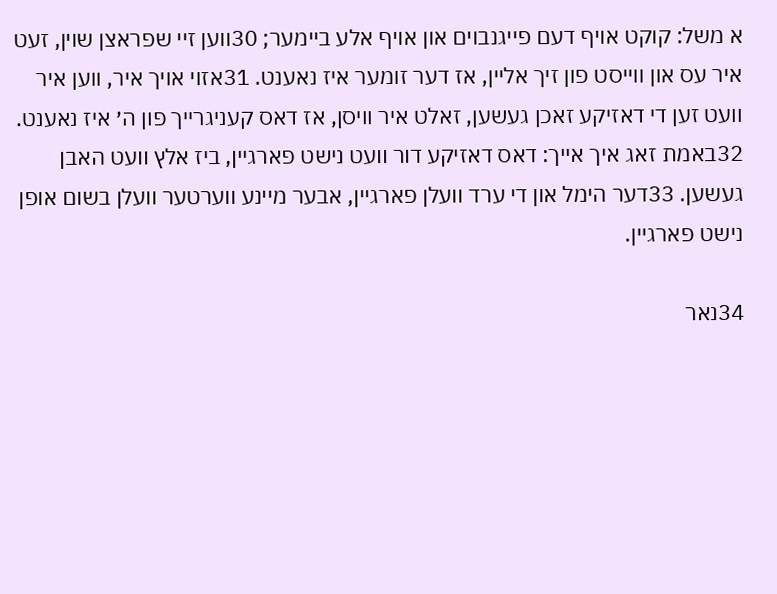א משל: קוקט אויף דעם פייגנבוים און אויף אלע ביימער; 30ווען זיי שפראצן שוין, זעט איר עס און ווייסט פון זיך אליין, אז דער זומער איז נאענט. 31אזוי אויך איר, ווען איר וועט זען די דאזיקע זאכן געשען, זאלט איר וויסן, אז דאס קעניגרייך פון ה׳ איז נאענט. 32באמת זאג איך אייך: דאס דאזיקע דור וועט נישט פארגיין, ביז אלץ וועט האבן געשען. 33דער הימל און די ערד וועלן פארגיין, אבער מיינע ווערטער וועלן בשום אופן נישט פארגיין.

34נאר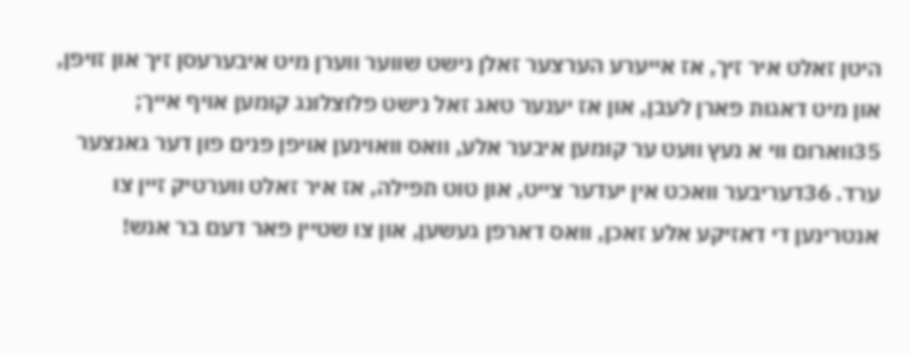היטן זאלט איר זיך, אז אייערע הערצער זאלן נישט שווער ווערן מיט איבערעסן זיך און זויפן, און מיט דאגות פארן לעבן, און אז יענער טאג זאל נישט פלוצלונג קומען אויף אייך; 35ווארום ווי א נעץ וועט ער קומען איבער אלע, וואס וואוינען אויפן פנים פון דער גאנצער ערד. 36דעריבער וואכט אין יעדער צייט, און טוט תפילה, אז איר זאלט ווערטיק זיין צו אנטרינען די דאזיקע אלע זאכן, וואס דארפן געשען, און צו שטיין פאר דעם בר אנש!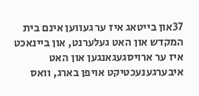37און בייטאג איז ער געווען אינם בית המקדש און האט געלערנט, און ביינאכט איז ער ארויסגעגאנגען און האט איבערגענעכטיקט אויפן בארג, וואס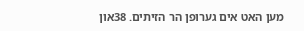מען האט אים גערופן הר הזיתים. 38און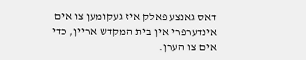דאס גאנצע פאלק איז געקומען צו אים אינדערפרי אין בית המקדש אריין, כדי אים צו הערן.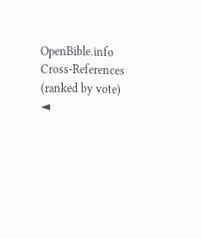OpenBible.info Cross-References (ranked by vote)
◄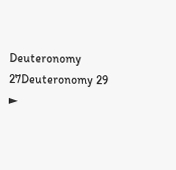Deuteronomy 27Deuteronomy 29 ►